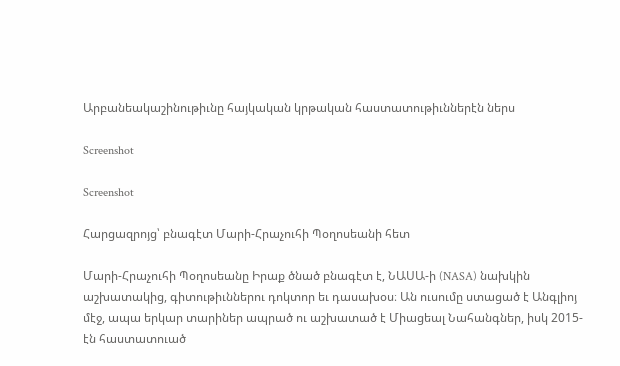Արբանեակաշինութիւնը հայկական կրթական հաստատութիւններէն ներս

Screenshot

Screenshot

Հարցազրոյց՝ բնագէտ Մարի-Հրաչուհի Պօղոսեանի հետ

Մարի-Հրաչուհի Պօղոսեանը Իրաք ծնած բնագէտ է, ՆԱՍԱ-ի (NASA) նախկին աշխատակից, գիտութիւններու դոկտոր եւ դասախօս։ Ան ուսումը ստացած է Անգլիոյ մէջ, ապա երկար տարիներ ապրած ու աշխատած է Միացեալ Նահանգներ, իսկ 2015-էն հաստատուած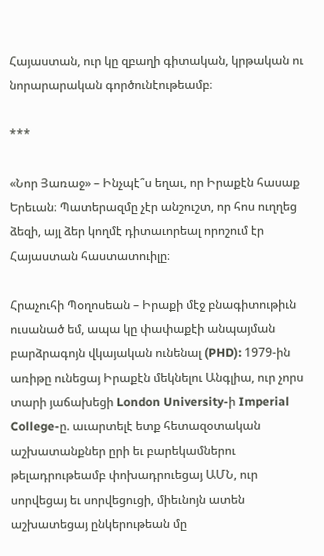Հայաստան, ուր կը զբաղի գիտական, կրթական ու նորարարական գործունէութեամբ։

***

«Նոր Յառաջ» – Ինչպէ՞ս եղաւ, որ Իրաքէն հասաք Երեւան։ Պատերազմը չէր անշուշտ, որ հոս ուղղեց ձեզի, այլ ձեր կողմէ դիտաւորեալ որոշում էր Հայաստան հաստատուիլը։

Հրաչուհի Պօղոսեան – Իրաքի մէջ բնագիտութիւն ուսանած եմ, ապա կը փափաքէի անպայման բարձրագոյն վկայական ունենալ (PHD): 1979-ին առիթը ունեցայ Իրաքէն մեկնելու Անգլիա, ուր չորս տարի յաճախեցի London University-ի Imperial College-ը. աւարտելէ ետք հետազօտական աշխատանքներ ըրի եւ բարեկամներու թելադրութեամբ փոխադրուեցայ ԱՄՆ, ուր սորվեցայ եւ սորվեցուցի, միեւնոյն ատեն աշխատեցայ ընկերութեան մը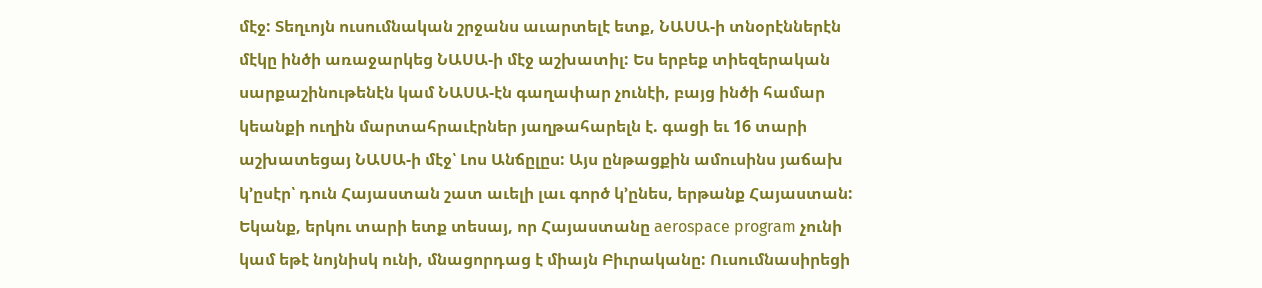մէջ: Տեղւոյն ուսումնական շրջանս աւարտելէ ետք, ՆԱՍԱ-ի տնօրէններէն մէկը ինծի առաջարկեց ՆԱՍԱ-ի մէջ աշխատիլ: Ես երբեք տիեզերական սարքաշինութենէն կամ ՆԱՍԱ-էն գաղափար չունէի, բայց ինծի համար կեանքի ուղին մարտահրաւէրներ յաղթահարելն է. գացի եւ 16 տարի աշխատեցայ ՆԱՍԱ-ի մէջ՝ Լոս Անճըլըս: Այս ընթացքին ամուսինս յաճախ կ՚ըսէր՝ դուն Հայաստան շատ աւելի լաւ գործ կ՚ընես, երթանք Հայաստան: Եկանք, երկու տարի ետք տեսայ, որ Հայաստանը aerospace program չունի կամ եթէ նոյնիսկ ունի, մնացորդաց է միայն Բիւրականը: Ուսումնասիրեցի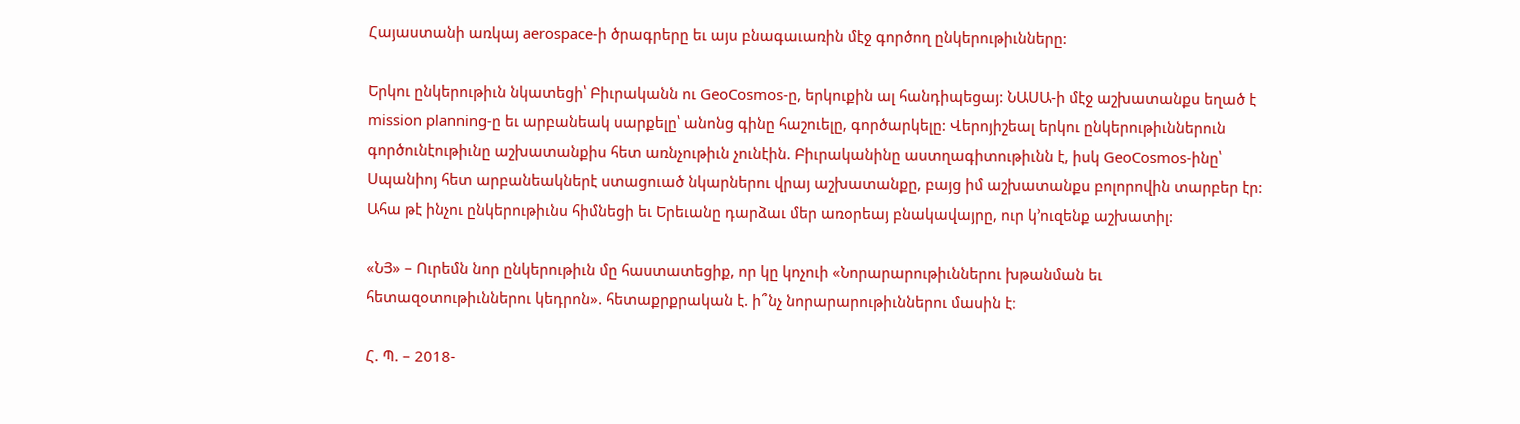Հայաստանի առկայ aerospace-ի ծրագրերը եւ այս բնագաւառին մէջ գործող ընկերութիւնները:

Երկու ընկերութիւն նկատեցի՝ Բիւրականն ու GeoCosmos-ը, երկուքին ալ հանդիպեցայ: ՆԱՍԱ-ի մէջ աշխատանքս եղած է mission planning-ը եւ արբանեակ սարքելը՝ անոնց գինը հաշուելը, գործարկելը: Վերոյիշեալ երկու ընկերութիւններուն գործունէութիւնը աշխատանքիս հետ առնչութիւն չունէին. Բիւրականինը աստղագիտութիւնն է, իսկ GeoCosmos-ինը՝ Սպանիոյ հետ արբանեակներէ ստացուած նկարներու վրայ աշխատանքը, բայց իմ աշխատանքս բոլորովին տարբեր էր: Ահա թէ ինչու ընկերութիւնս հիմնեցի եւ Երեւանը դարձաւ մեր առօրեայ բնակավայրը, ուր կ՚ուզենք աշխատիլ:

«ՆՅ» – Ուրեմն նոր ընկերութիւն մը հաստատեցիք, որ կը կոչուի «Նորարարութիւններու խթանման եւ հետազօտութիւններու կեդրոն». հետաքրքրական է. ի՞նչ նորարարութիւններու մասին է։

Հ. Պ. – 2018-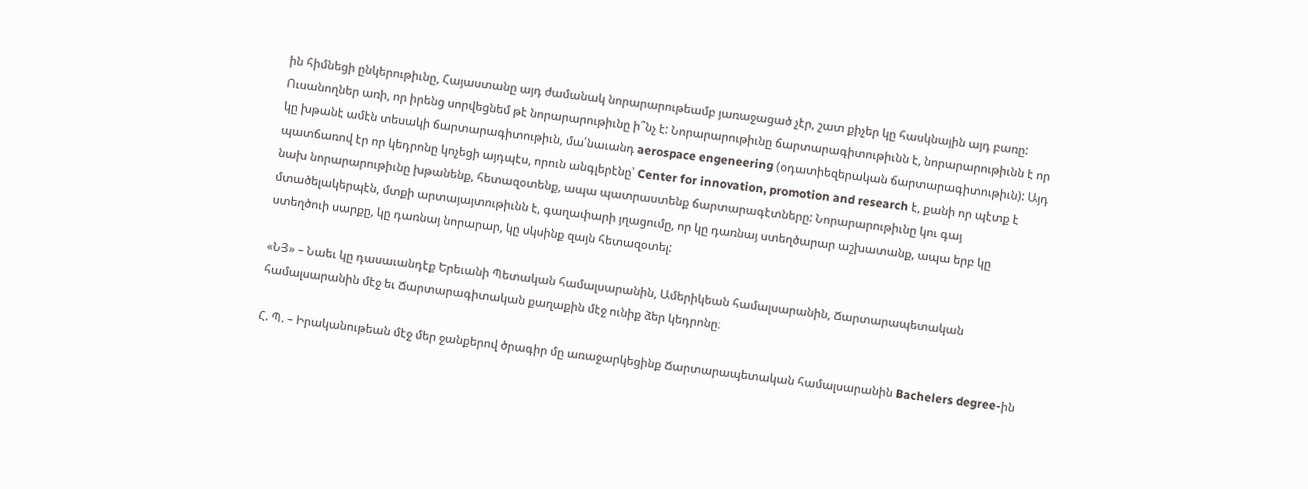ին հիմնեցի ընկերութիւնը, Հայաստանը այդ ժամանակ նորարարութեամբ յառաջացած չէր, շատ քիչեր կը հասկնային այդ բառը: Ուսանողներ առի, որ իրենց սորվեցնեմ թէ նորարարութիւնը ի՞նչ է: Նորարարութիւնը ճարտարագիտութիւնն է, նորարարութիւնն է որ կը խթանէ ամէն տեսակի ճարտարագիտութիւն, մա՛նաւանդ aerospace engeneering (օդատիեզերական ճարտարագիտութիւն): Այդ պատճառով էր որ կեդրոնը կոչեցի այդպէս, որուն անգլերէնը՝ Center for innovation, promotion and research է, քանի որ պէտք է նախ նորարարութիւնը խթանենք, հետազօտենք, ապա պատրաստենք ճարտարագէտները: Նորարարութիւնը կու գայ մտածելակերպէն, մտքի արտայայտութիւնն է, գաղափարի յղացումը, որ կը դառնայ ստեղծարար աշխատանք, ապա երբ կը ստեղծուի սարքը, կը դառնայ նորարար, կը սկսինք զայն հետազօտել:

«ՆՅ» – Նաեւ կը դասաւանդէք Երեւանի Պետական համալսարանին, Ամերիկեան համալսարանին, Ճարտարապետական համալսարանին մէջ եւ Ճարտարագիտական քաղաքին մէջ ունիք ձեր կեդրոնը։

Հ. Պ. – Իրականութեան մէջ մեր ջանքերով ծրագիր մը առաջարկեցինք Ճարտարապետական համալսարանին Bachelers degree-ին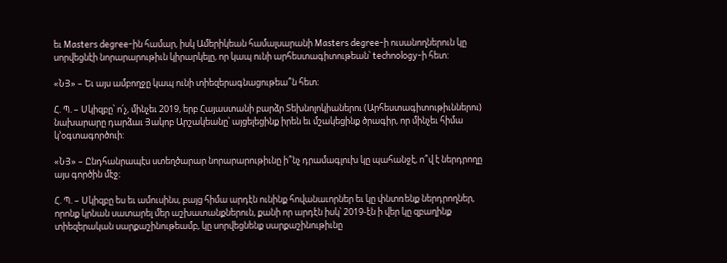եւ Masters degree-ին համար, իսկ Ամերիկեան համալսարանի Masters degree-ի ուսանողներուն կը սորվեցնէի նորարարութիւն կիրարկելը, որ կապ ունի արհեստագիտութեան՝ technology-ի հետ:

«ՆՅ» – Եւ այս ամբողջը կապ ունի տիեզերագնացութեա՞ն հետ։

Հ. Պ. – Սկիզբը՝ ո՛չ, մինչեւ 2019, երբ Հայաստանի բարձր Տեխնոլոկիաներու (Արհեստագիտութիւններու) նախարարը դարձաւ Յակոբ Արշակեանը՝ այցելեցինք իրեն եւ մշակեցինք ծրագիր, որ մինչեւ հիմա կ՚օգտագործուի:

«ՆՅ» – Ընդհանրապէս ստեղծարար նորարարութիւնը ի՞նչ դրամագլուխ կը պահանջէ, ո՞վ է ներդրողը այս գործին մէջ։

Հ. Պ. – Սկիզբը ես եւ ամուսինս, բայց հիմա արդէն ունինք հովանաւորներ եւ կը փնտռենք ներդրողներ, որոնք կրնան սատարել մեր աշխատանքներուն, քանի որ արդէն իսկ՝ 2019-էն ի վեր կը զբաղինք տիեզերական սարքաշինութեամբ, կը սորվեցնենք սարքաշինութիւնը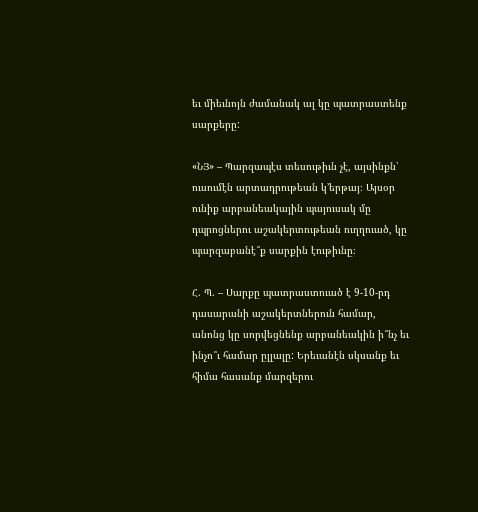եւ միեւնոյն ժամանակ ալ կը պատրաստենք սարքերը:

«ՆՅ» – Պարզապէս տեսութիւն չէ, այսինքն՝ ուսումէն արտադրութեան կ’երթայ։ Այսօր ունիք արբանեակային պայուսակ մը դպրոցներու աշակերտութեան ուղղուած, կը պարզաբանէ՞ք սարքին էութիւնը։

Հ. Պ. – Սարքը պատրաստուած է 9-10-րդ դասարանի աշակերտներուն համար, անոնց կը սորվեցնենք արբանեակին ի՞նչ եւ ինչո՞ւ համար ըլլալը: Երեւանէն սկսանք եւ հիմա հասանք մարզերու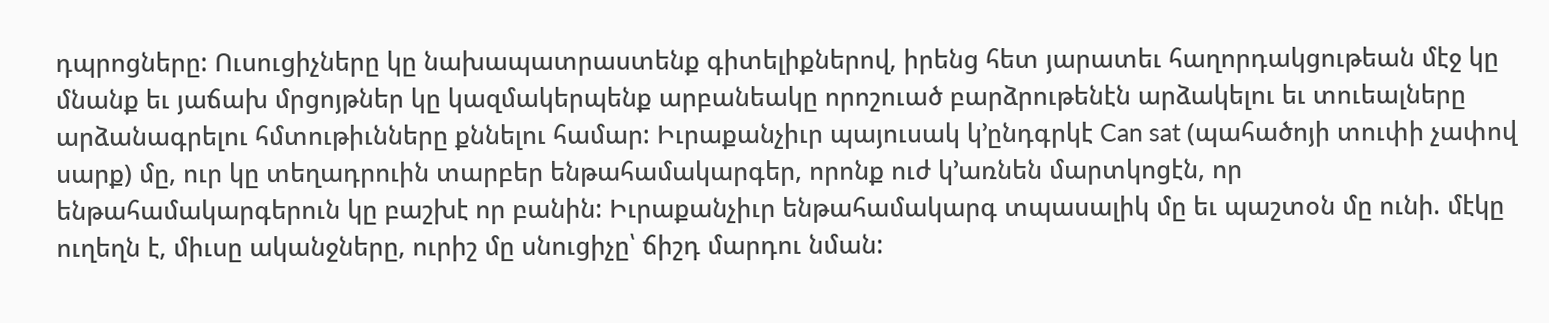դպրոցները: Ուսուցիչները կը նախապատրաստենք գիտելիքներով, իրենց հետ յարատեւ հաղորդակցութեան մէջ կը մնանք եւ յաճախ մրցոյթներ կը կազմակերպենք արբանեակը որոշուած բարձրութենէն արձակելու եւ տուեալները արձանագրելու հմտութիւնները քննելու համար: Իւրաքանչիւր պայուսակ կ՚ընդգրկէ Can sat (պահածոյի տուփի չափով սարք) մը, ուր կը տեղադրուին տարբեր ենթահամակարգեր, որոնք ուժ կ՚առնեն մարտկոցէն, որ ենթահամակարգերուն կը բաշխէ որ բանին: Իւրաքանչիւր ենթահամակարգ տպասալիկ մը եւ պաշտօն մը ունի. մէկը ուղեղն է, միւսը ականջները, ուրիշ մը սնուցիչը՝ ճիշդ մարդու նման: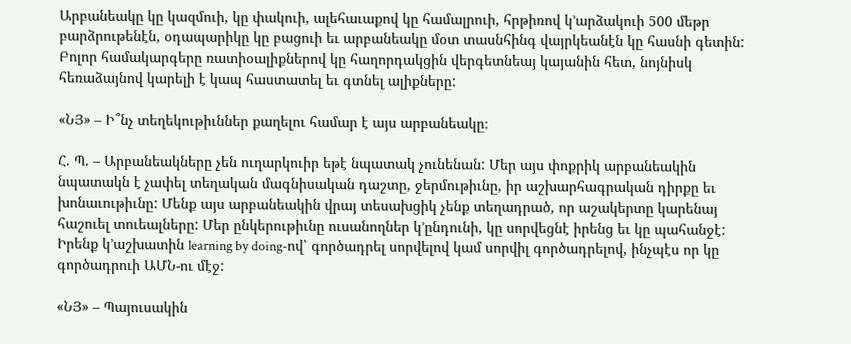Արբանեակը կը կազմուի, կը փակուի, ալեհաւաքով կը համալրուի, հրթիռով կ՚արձակուի 500 մեթր բարձրութենէն, օդապարիկը կը բացուի եւ արբանեակը մօտ տասնհինգ վայրկեանէն կը հասնի գետին: Բոլոր համակարգերը ռատիօալիքներով կը հաղորդակցին վերգետնեայ կայանին հետ, նոյնիսկ հեռաձայնով կարելի է կապ հաստատել եւ գտնել ալիքները:

«ՆՅ» – Ի՞նչ տեղեկութիւններ քաղելու համար է այս արբանեակը։

Հ. Պ. – Արբանեակները չեն ուղարկուիր եթէ նպատակ չունենան: Մեր այս փոքրիկ արբանեակին նպատակն է չափել տեղական մագնիսական դաշտը, ջերմութիւնը, իր աշխարհագրական դիրքը եւ խոնաւութիւնը: Մենք այս արբանեակին վրայ տեսախցիկ չենք տեղադրած, որ աշակերտը կարենայ հաշուել տուեալները: Մեր ընկերութիւնը ուսանողներ կ՚ընդունի, կը սորվեցնէ իրենց եւ կը պահանջէ: Իրենք կ՚աշխատին learning by doing-ով՝ գործադրել սորվելով կամ սորվիլ գործադրելով, ինչպէս որ կը գործադրուի ԱՄՆ-ու մէջ:

«ՆՅ» – Պայուսակին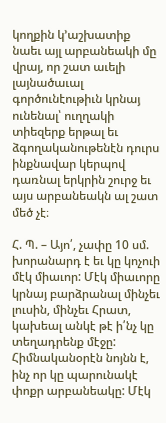կողքին կ’աշխատիք նաեւ այլ արբանեակի մը վրայ, որ շատ աւելի լայնածաւալ գործունէութիւն կրնայ ունենալ՝ ուղղակի տիեզերք երթալ եւ ձգողականութենէն դուրս ինքնավար կերպով դառնալ երկրին շուրջ եւ այս արբանեակն ալ շատ մեծ չէ։

Հ. Պ. – Այո՛, չափը 10 սմ. խորանարդ է եւ կը կոչուի մէկ միաւոր: Մէկ միաւորը կրնայ բարձրանալ մինչեւ լուսին, մինչեւ Հրատ, կախեալ անկէ թէ ի՛նչ կը տեղադրենք մէջը: Հիմնականօրէն նոյնն է, ինչ որ կը պարունակէ փոքր արբանեակը: Մէկ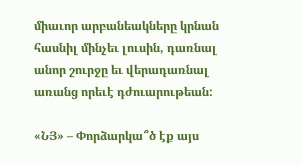միաւոր արբանեակները կրնան հասնիլ մինչեւ լուսին, դառնալ անոր շուրջը եւ վերադառնալ առանց որեւէ դժուարութեան:

«ՆՅ» – Փորձարկա՞ծ էք այս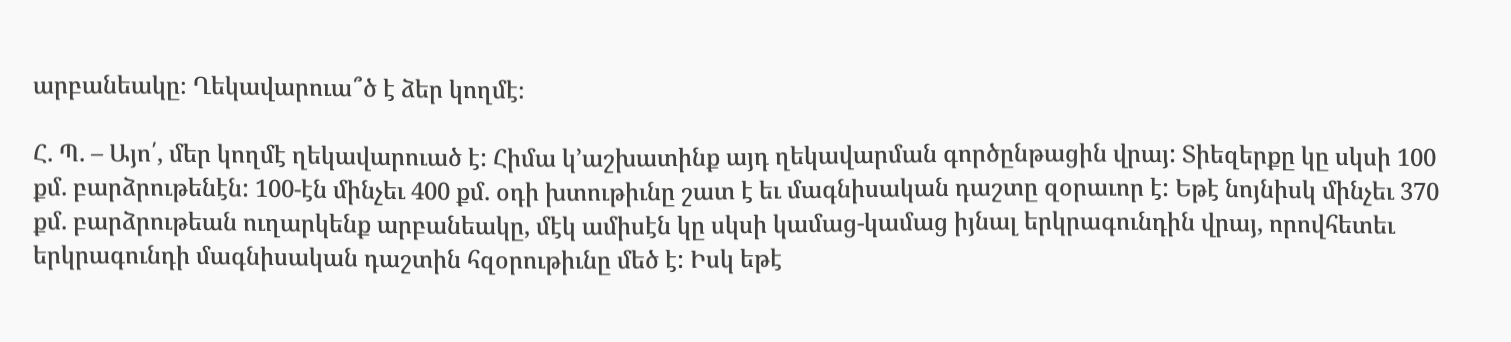արբանեակը։ Ղեկավարուա՞ծ է ձեր կողմէ։

Հ. Պ. – Այո՛, մեր կողմէ ղեկավարուած է: Հիմա կ’աշխատինք այդ ղեկավարման գործընթացին վրայ: Տիեզերքը կը սկսի 100 քմ. բարձրութենէն: 100-էն մինչեւ 400 քմ. օդի խտութիւնը շատ է եւ մագնիսական դաշտը զօրաւոր է: Եթէ նոյնիսկ մինչեւ 370 քմ. բարձրութեան ուղարկենք արբանեակը, մէկ ամիսէն կը սկսի կամաց-կամաց իյնալ երկրագունդին վրայ, որովհետեւ երկրագունդի մագնիսական դաշտին հզօրութիւնը մեծ է: Իսկ եթէ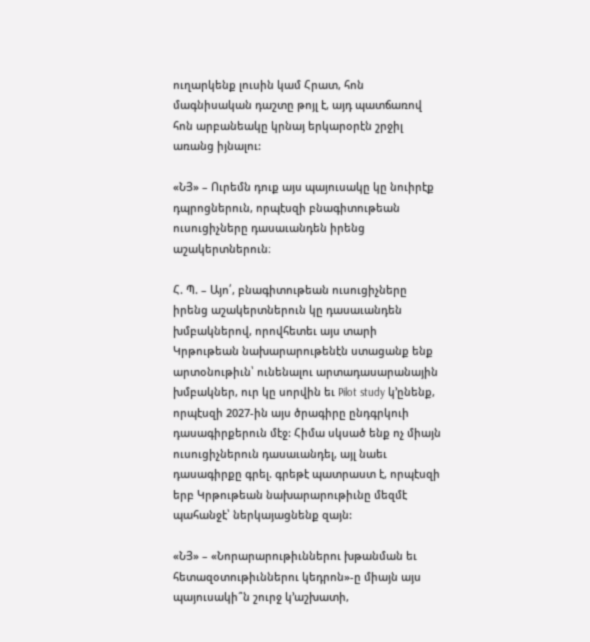ուղարկենք լուսին կամ Հրատ, հոն մագնիսական դաշտը թոյլ է, այդ պատճառով հոն արբանեակը կրնայ երկարօրէն շրջիլ առանց իյնալու:

«ՆՅ» – Ուրեմն դուք այս պայուսակը կը նուիրէք դպրոցներուն, որպէսզի բնագիտութեան ուսուցիչները դասաւանդեն իրենց աշակերտներուն։

Հ. Պ. – Այո՛, բնագիտութեան ուսուցիչները իրենց աշակերտներուն կը դասաւանդեն խմբակներով, որովհետեւ այս տարի Կրթութեան նախարարութենէն ստացանք ենք արտօնութիւն՝ ունենալու արտադասարանային խմբակներ, ուր կը սորվին եւ Pilot study կ՚ընենք, որպէսզի 2027-ին այս ծրագիրը ընդգրկուի դասագիրքերուն մէջ: Հիմա սկսած ենք ոչ միայն ուսուցիչներուն դասաւանդել, այլ նաեւ դասագիրքը գրել. գրեթէ պատրաստ է, որպէսզի երբ Կրթութեան նախարարութիւնը մեզմէ պահանջէ՝ ներկայացնենք զայն:

«ՆՅ» – «Նորարարութիւններու խթանման եւ հետազօտութիւններու կեդրոն»-ը միայն այս պայուսակի՞ն շուրջ կ’աշխատի,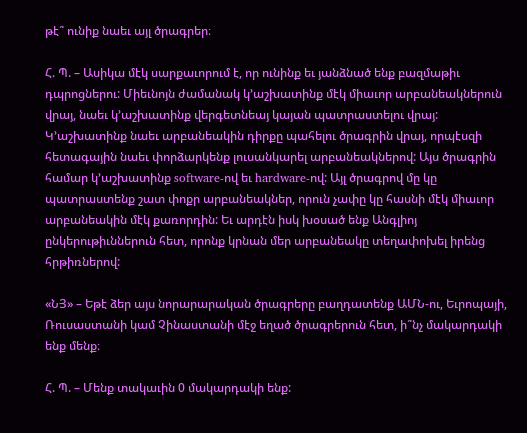թէ՞ ունիք նաեւ այլ ծրագրեր։

Հ. Պ. – Ասիկա մէկ սարքաւորում է, որ ունինք եւ յանձնած ենք բազմաթիւ դպրոցներու: Միեւնոյն ժամանակ կ’աշխատինք մէկ միաւոր արբանեակներուն վրայ, նաեւ կ’աշխատինք վերգետնեայ կայան պատրաստելու վրայ: Կ’աշխատինք նաեւ արբանեակին դիրքը պահելու ծրագրին վրայ, որպէսզի հետագային նաեւ փորձարկենք լուսանկարել արբանեակներով: Այս ծրագրին համար կ’աշխատինք software-ով եւ hardware-ով: Այլ ծրագրով մը կը պատրաստենք շատ փոքր արբանեակներ, որուն չափը կը հասնի մէկ միաւոր արբանեակին մէկ քառորդին: Եւ արդէն իսկ խօսած ենք Անգլիոյ ընկերութիւններուն հետ, որոնք կրնան մեր արբանեակը տեղափոխել իրենց հրթիռներով:

«ՆՅ» – Եթէ ձեր այս նորարարական ծրագրերը բաղդատենք ԱՄՆ-ու, Եւրոպայի, Ռուսաստանի կամ Չինաստանի մէջ եղած ծրագրերուն հետ, ի՞նչ մակարդակի ենք մենք։

Հ. Պ. – Մենք տակաւին 0 մակարդակի ենք: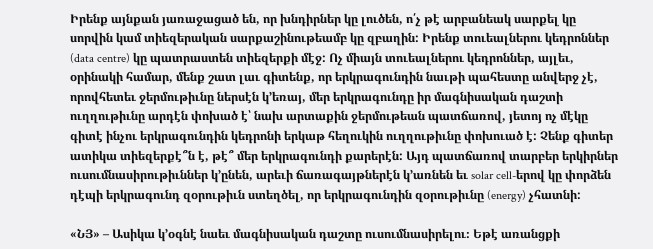Իրենք այնքան յառաջացած են, որ խնդիրներ կը լուծեն, ո՛չ թէ արբանեակ սարքել կը սորվին կամ տիեզերական սարքաշինութեամբ կը զբաղին: Իրենք տուեալներու կեդրոններ (data centre) կը պատրաստեն տիեզերքի մէջ: Ոչ միայն տուեալներու կեդրոններ, այլեւ, օրինակի համար, մենք շատ լաւ գիտենք, որ երկրագունդին նաւթի պահեստը անվերջ չէ, որովհետեւ ջերմութիւնը ներսէն կ’եռայ, մեր երկրագունդը իր մագնիսական դաշտի ուղղութիւնը արդէն փոխած է՝ նախ արտաքին ջերմութեան պատճառով, յետոյ ոչ մէկը գիտէ ինչու երկրագունդին կեդրոնի երկաթ հեղուկին ուղղութիւնը փոխուած է: Չենք գիտեր ատիկա տիեզերքէ՞ն է, թէ՞ մեր երկրագունդի քարերէն: Այդ պատճառով տարբեր երկիրներ ուսումնասիրութիւններ կ’ընեն, արեւի ճառագայթներէն կ՚առնեն եւ solar cell-երով կը փորձեն դէպի երկրագունդ զօրութիւն ստեղծել, որ երկրագունդին զօրութիւնը (energy) չհատնի:

«ՆՅ» – Ասիկա կ’օգնէ նաեւ մագնիսական դաշտը ուսումնասիրելու։ Եթէ առանցքի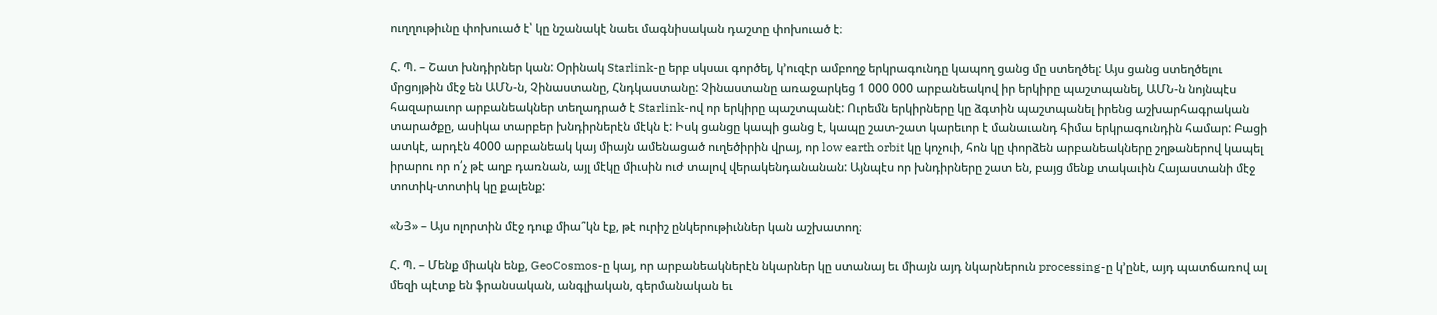ուղղութիւնը փոխուած է՝ կը նշանակէ նաեւ մագնիսական դաշտը փոխուած է։

Հ. Պ. – Շատ խնդիրներ կան: Օրինակ Starlink-ը երբ սկսաւ գործել, կ’ուզէր ամբողջ երկրագունդը կապող ցանց մը ստեղծել: Այս ցանց ստեղծելու մրցոյթին մէջ են ԱՄՆ-ն, Չինաստանը, Հնդկաստանը: Չինաստանը առաջարկեց 1 000 000 արբանեակով իր երկիրը պաշտպանել, ԱՄՆ-ն նոյնպէս հազարաւոր արբանեակներ տեղադրած է Starlink-ով որ երկիրը պաշտպանէ: Ուրեմն երկիրները կը ձգտին պաշտպանել իրենց աշխարհագրական տարածքը, ասիկա տարբեր խնդիրներէն մէկն է: Իսկ ցանցը կապի ցանց է, կապը շատ-շատ կարեւոր է մանաւանդ հիմա երկրագունդին համար: Բացի ատկէ, արդէն 4000 արբանեակ կայ միայն ամենացած ուղեծիրին վրայ, որ low earth orbit կը կոչուի, հոն կը փորձեն արբանեակները շղթաներով կապել իրարու որ ո՛չ թէ աղբ դառնան, այլ մէկը միւսին ուժ տալով վերակենդանանան: Այնպէս որ խնդիրները շատ են, բայց մենք տակաւին Հայաստանի մէջ տոտիկ-տոտիկ կը քալենք:

«ՆՅ» – Այս ոլորտին մէջ դուք միա՞կն էք, թէ ուրիշ ընկերութիւններ կան աշխատող։

Հ. Պ. – Մենք միակն ենք, GeoCosmos-ը կայ, որ արբանեակներէն նկարներ կը ստանայ եւ միայն այդ նկարներուն processing-ը կ’ընէ, այդ պատճառով ալ մեզի պէտք են ֆրանսական, անգլիական, գերմանական եւ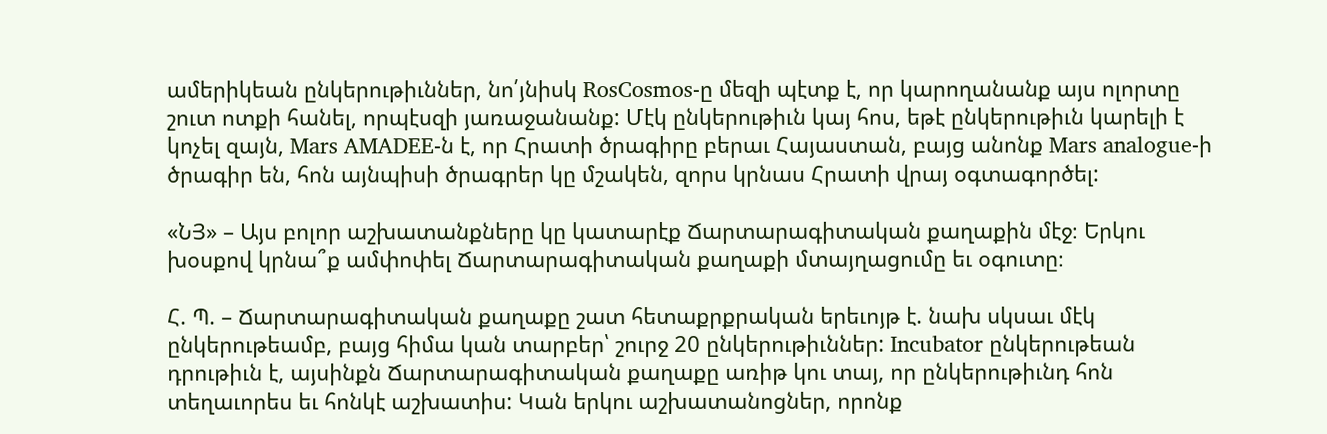ամերիկեան ընկերութիւններ, նո՛յնիսկ RosCosmos-ը մեզի պէտք է, որ կարողանանք այս ոլորտը շուտ ոտքի հանել, որպէսզի յառաջանանք: Մէկ ընկերութիւն կայ հոս, եթէ ընկերութիւն կարելի է կոչել զայն, Mars AMADEE-ն է, որ Հրատի ծրագիրը բերաւ Հայաստան, բայց անոնք Mars analogue-ի ծրագիր են, հոն այնպիսի ծրագրեր կը մշակեն, զորս կրնաս Հրատի վրայ օգտագործել:

«ՆՅ» – Այս բոլոր աշխատանքները կը կատարէք Ճարտարագիտական քաղաքին մէջ։ Երկու խօսքով կրնա՞ք ամփոփել Ճարտարագիտական քաղաքի մտայղացումը եւ օգուտը։

Հ. Պ. – Ճարտարագիտական քաղաքը շատ հետաքրքրական երեւոյթ է. նախ սկսաւ մէկ ընկերութեամբ, բայց հիմա կան տարբեր՝ շուրջ 20 ընկերութիւններ: Incubator ընկերութեան դրութիւն է, այսինքն Ճարտարագիտական քաղաքը առիթ կու տայ, որ ընկերութիւնդ հոն տեղաւորես եւ հոնկէ աշխատիս: Կան երկու աշխատանոցներ, որոնք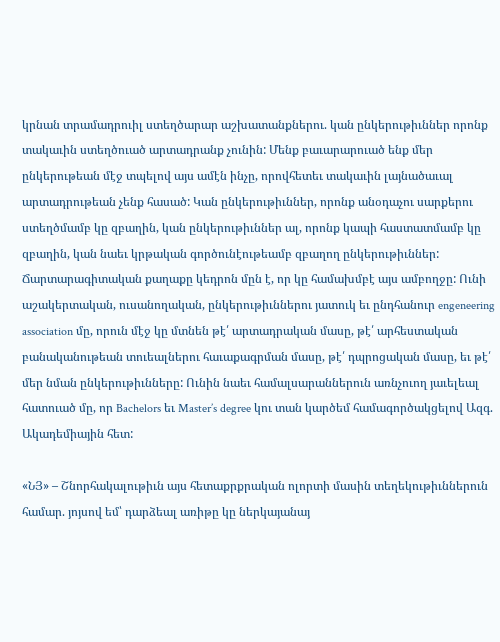կրնան տրամադրուիլ ստեղծարար աշխատանքներու. կան ընկերութիւններ որոնք տակաւին ստեղծուած արտադրանք չունին: Մենք բաւարարուած ենք մեր ընկերութեան մէջ տպելով այս ամէն ինչը, որովհետեւ տակաւին լայնածաւալ արտադրութեան չենք հասած: Կան ընկերութիւններ, որոնք անօդաչու սարքերու ստեղծմամբ կը զբաղին, կան ընկերութիւններ ալ, որոնք կապի հաստատմամբ կը զբաղին, կան նաեւ կրթական գործունէութեամբ զբաղող ընկերութիւններ: Ճարտարագիտական քաղաքը կեդրոն մըն է, որ կը համախմբէ այս ամբողջը: Ունի աշակերտական, ուսանողական, ընկերութիւններու յատուկ եւ ընդհանուր engeneering association մը, որուն մէջ կը մտնեն թէ՛ արտադրական մասը, թէ՛ արհեստական բանականութեան տուեալներու հաւաքագրման մասը, թէ՛ դպրոցական մասը, եւ թէ՛ մեր նման ընկերութիւնները: Ունին նաեւ համալսարաններուն առնչուող յաւելեալ հատուած մը, որ Bachelors եւ Master’s degree կու տան կարծեմ համագործակցելով Ազգ. Ակադեմիային հետ:

«ՆՅ» – Շնորհակալութիւն այս հետաքրքրական ոլորտի մասին տեղեկութիւններուն համար. յոյսով եմ՝ դարձեալ առիթը կը ներկայանայ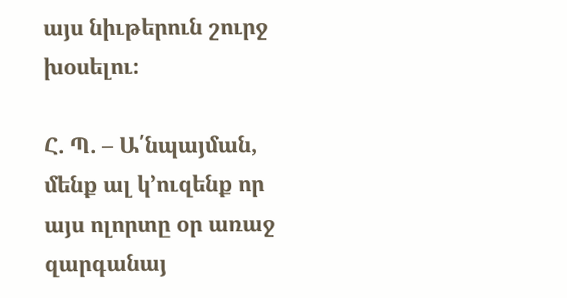այս նիւթերուն շուրջ խօսելու։

Հ. Պ. – Ա՛նպայման, մենք ալ կ’ուզենք որ այս ոլորտը օր առաջ զարգանայ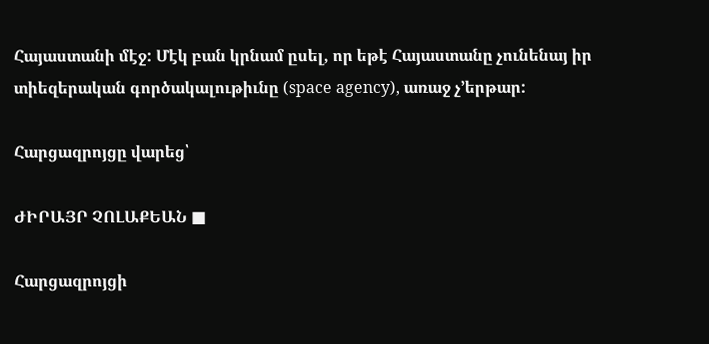Հայաստանի մէջ: Մէկ բան կրնամ ըսել, որ եթէ Հայաստանը չունենայ իր տիեզերական գործակալութիւնը (space agency), առաջ չ’երթար:

Հարցազրոյցը վարեց՝

ԺԻՐԱՅՐ ՉՈԼԱՔԵԱՆ ■

Հարցազրոյցի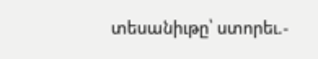տեսանիւթը՝ ստորեւ.-